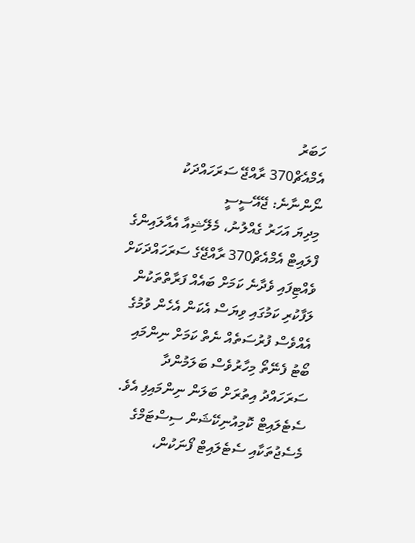ހަބަރު
އެމްއެޗް370 ރާއްޖޭ ސަރަހައްދަކު ނޯންނާނެ: ޖޭއޭސީސީ
މިދިޔަ އަހަރު ގެއްލުނު، މެލޭޝިއާ އެއާލައިންގެ ފްލައިޓް އެމްއެޗް370 ރާއްޖޭގެ ސަރަހައްދަކަށް ވެއްޓިފައި ވެދާނެ ކަމަށް ބައެއް ފަރާތްތަކުން ލަފާކުރި ކަމުގައި ވިޔަސް އެކަން އެހެން ވުމުގެ އެއްވެސް ފުރުސަތެއް ނެތް ކަމަށް ނިންމައި ބޯޓު ފެނޭތޯ މިހާރުވެސް ބަލަމުންދާ ސަރަހައްދު އިތުރަށް ބަލަން ނިންމައިފި އެވެ.
ސެޓެލައިޓް ކޮމިއުނިކޭޝަން ސިސްޓަމްގެ މެސެޖުތަކާއި ސެޓެލައިޓް ފޯނަކުން،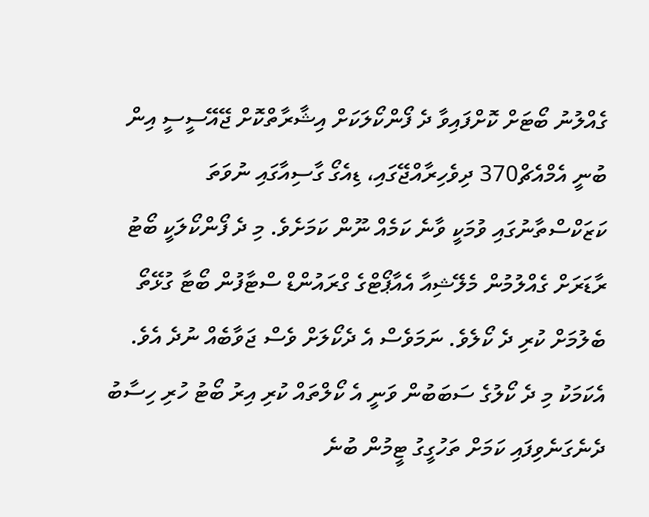ގެއްލުނު ބޯޓަށް ކޮށްފައިވާ ދެ ފޯންކޯލަކަށް އިޝާރާތްކޮށް ޖޭއޭސީސީ އިން ބުނީ އެމްއެޗް370 ދިވެހިރާއްޖޭގައި، ޑިއެގޯ ގާސިއާގައި ނުވަތަ ކަޒަކްސްތާނުގައި ވުމަކީ ވާނެ ކަމެއް ނޫން ކަމަށެވެ. މި ދެ ފޯންކޯލަކީ ބޯޓު ރާޑަރަށް ގެއްލުމުން މެލޭޝިއާ އެއާޕޯޓްގެ ގްރައުންޑް ސްޓާފުން ބޯޓާ ގުޅޭތޯ ބެލުމަށް ކުރި ދެ ކޯލެވެ. ނަމަވެސް އެ ދެކޯލަށް ވެސް ޖަވާބެއް ނުދެ އެވެ. އެކަމަކު މި ދެ ކޯލުގެ ސަބަބުން ވަނީ އެ ކޯލްތައް ކުރި އިރު ބޯޓު ހުރި ހިސާބު ދެނެގަނެވިފައި ކަމަށް ތަހުގީގު ޓީމުން ބުނެ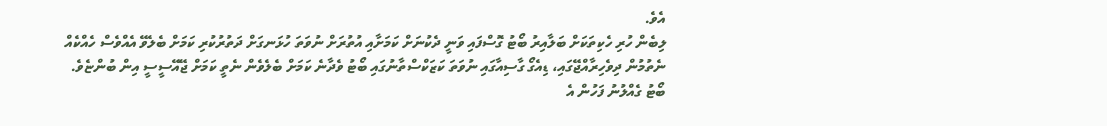އެވެ.
ލިބެން ހުރި ހެކިތަކަށް ބަލާއިރު ބޯޓު ގޮސްފައި ވަނީ ދެކުނަށް ކަމަށާއި އުތުރަށް ނުވަތަ ހުޅަނގަށް ދަތުރުކުރި ކަމަށް ބެލެވޭ އެއްވެސް ހެއްކެއް ނެތުމުން ދިވެހިރާއްޖޭގައި، ޑިއެގޯ ގާސިއާގައި ނުވަތަ ކަޒަކްސްތާނުގައި ބޯޓު ވެދާނެ ކަމަށް ބެލެވެން ނެތީ ކަމަށް ޖޭއޭސީސީ އިން ބުންޏެވެ.
ބޯޓު ގެއްލުނު ފަހުން އެ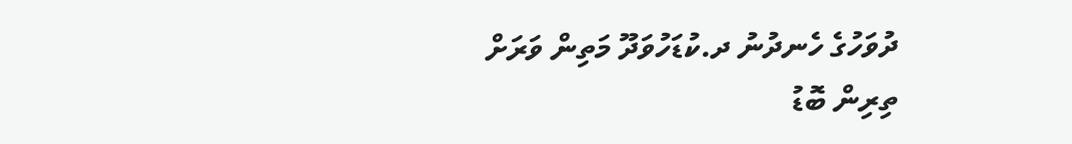ދުވަހުގެ ހެނދުނު ދ.ކުޑަހުވަދޫ މަތިން ވަރަށް ތިރިން ބޮޑު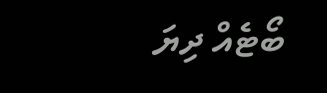ބޯޓެއް ދިޔަ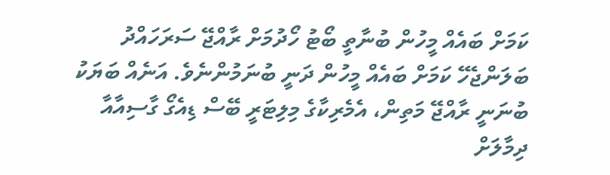ކަމަށް ބައެއް މީހުން ބުނާތީ ބޯޓު ހޯދުމަށް ރާއްޖޭ ސަރަހައްދު ބަލަންޖެހޭ ކަމަށް ބައެއް މީހުން ދަނީ ބުނަމުންނެވެ. އަނެއް ބަޔަކު ބުނަނީ ރާއްޖޭ މަތިން، އެމެރިކާގެ މިލިޓަރީ ބޭސް ޑިއެގޯ ގާސިއާއާ ދިމާލަށް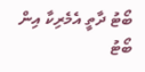ބޯޓު ދާތީ އެމެރިކާ އިން ބޯޓު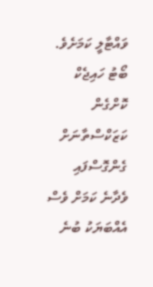ވައްޓާލީ ކަމަށެވެ. ބޯޓު ހައިޖެކް ކޮށްގެން ކަޒަކްސްތާނަށް ގެންގޮސްފައި ވެދާނެ ކަމަށް ވެސް އެއްބަޔަކު ބުނެ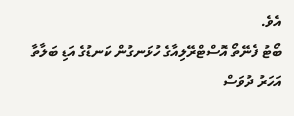އެވެ.
ބޯޓު ފެނޭތޯ އޮސްޓްރޭލިއާގެ ހުޅަނގުން ކަނޑުގެ އަޑި ބަލާތާ އަހަރު ދުވަސް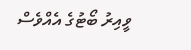ވީއިރު ބޯޓުގެ އެއްވެސް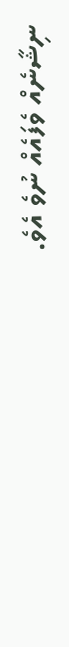ނިޝާނެއް ވެފައެއް ނުވެ އެވެ.